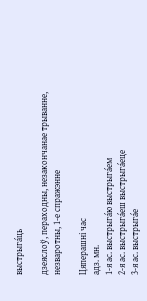выстрыга́ць

дзеяслоў, пераходны, незакончанае трыванне, незваротны, 1-е спражэнне

Цяперашні час
адз. мн.
1-я ас. выстрыга́ю выстрыга́ем
2-я ас. выстрыга́еш выстрыга́еце
3-я ас. выстрыга́е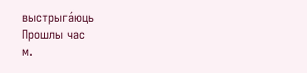выстрыга́юць
Прошлы час
м.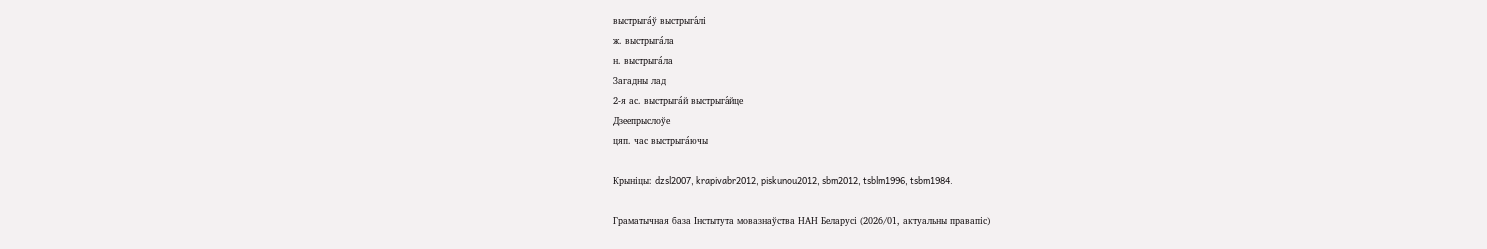выстрыга́ў выстрыга́лі
ж. выстрыга́ла
н. выстрыга́ла
Загадны лад
2-я ас. выстрыга́й выстрыга́йце
Дзеепрыслоўе
цяп. час выстрыга́ючы

Крыніцы: dzsl2007, krapivabr2012, piskunou2012, sbm2012, tsblm1996, tsbm1984.

Граматычная база Інстытута мовазнаўства НАН Беларусі (2026/01, актуальны правапіс)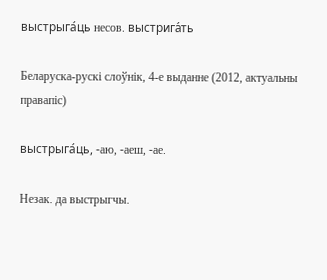выстрыга́ць несов. выстрига́ть

Беларуска-рускі слоўнік, 4-е выданне (2012, актуальны правапіс)

выстрыга́ць, ‑аю, ‑аеш, ‑ае.

Незак. да выстрыгчы.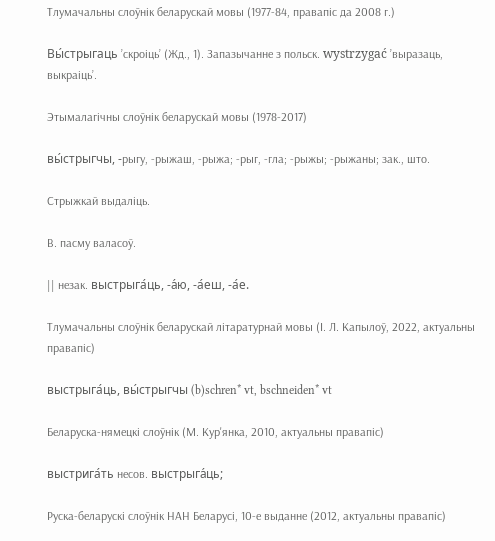Тлумачальны слоўнік беларускай мовы (1977-84, правапіс да 2008 г.)

Вы́стрыгаць ’скроіць’ (Жд., 1). Запазычанне з польск. wystrzygać ’выразаць, выкраіць’.

Этымалагічны слоўнік беларускай мовы (1978-2017)

вы́стрыгчы, -рыгу, -рыжаш, -рыжа; -рыг, -гла; -рыжы; -рыжаны; зак., што.

Стрыжкай выдаліць.

В. пасму валасоў.

|| незак. выстрыга́ць, -а́ю, -а́еш, -а́е.

Тлумачальны слоўнік беларускай літаратурнай мовы (І. Л. Капылоў, 2022, актуальны правапіс)

выстрыга́ць, вы́стрыгчы (b)schren* vt, bschneiden* vt

Беларуска-нямецкі слоўнік (М. Кур'янка, 2010, актуальны правапіс)

выстрига́ть несов. выстрыга́ць;

Руска-беларускі слоўнік НАН Беларусі, 10-е выданне (2012, актуальны правапіс)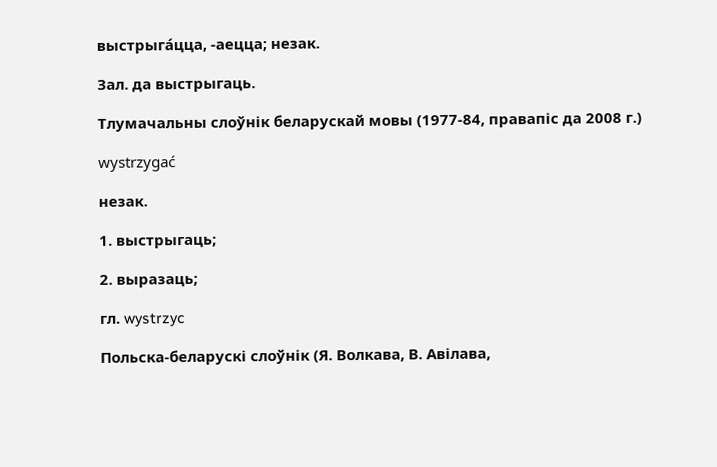выстрыга́цца, ‑аецца; незак.

Зал. да выстрыгаць.

Тлумачальны слоўнік беларускай мовы (1977-84, правапіс да 2008 г.)

wystrzygać

незак.

1. выстрыгаць;

2. выразаць;

гл. wystrzyc

Польска-беларускі слоўнік (Я. Волкава, В. Авілава,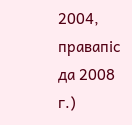2004, правапіс да 2008 г.)